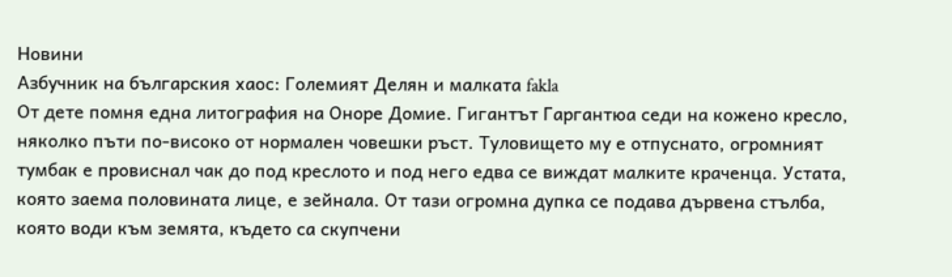Новини
Азбучник на българския хаос: Големият Делян и малката fakla
От дете помня една литография на Оноре Домие. Гигантът Гаргантюа седи на кожено кресло, няколко пъти по-високо от нормален човешки ръст. Туловището му е отпуснато, огромният тумбак е провиснал чак до под креслото и под него едва се виждат малките краченца. Устата, която заема половината лице, е зейнала. От тази огромна дупка се подава дървена стълба, която води към земята, където са скупчени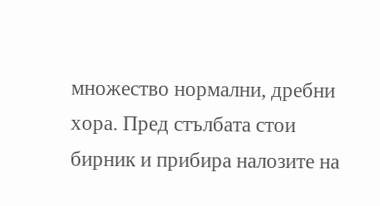множество нормални, дребни хора. Пред стълбата стои бирник и прибира налозите на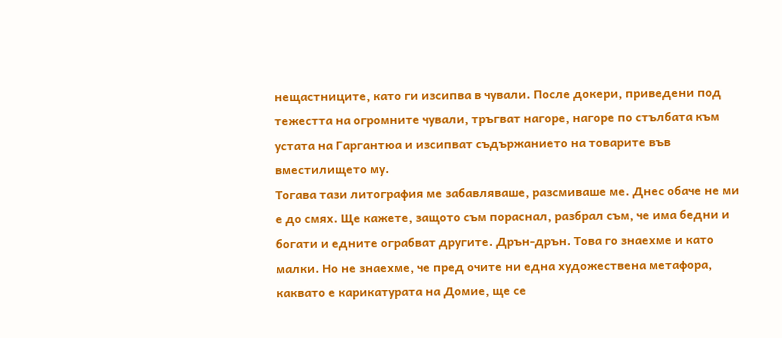нещастниците, като ги изсипва в чували. После докери, приведени под тежестта на огромните чували, тръгват нагоре, нагоре по стълбата към устата на Гаргантюа и изсипват съдържанието на товарите във вместилището му.
Тогава тази литография ме забавляваше, разсмиваше ме. Днес обаче не ми е до смях. Ще кажете, защото съм пораснал, разбрал съм, че има бедни и богати и едните ограбват другите. Дрън-дрън. Това го знаехме и като малки. Но не знаехме, че пред очите ни една художествена метафора, каквато е карикатурата на Домие, ще се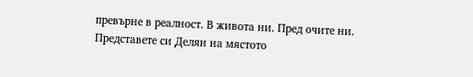превърне в реалност. В живота ни. Пред очите ни. Представете си Делян на мястото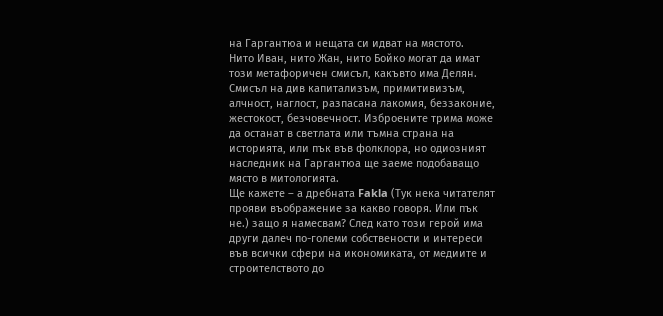на Гаргантюа и нещата си идват на мястото.
Нито Иван, нито Жан, нито Бойко могат да имат този метафоричен смисъл, какъвто има Делян. Смисъл на див капитализъм, примитивизъм, алчност, наглост, разпасана лакомия, беззаконие, жестокост, безчовечност. Изброените трима може да останат в светлата или тъмна страна на историята, или пък във фолклора, но одиозният наследник на Гаргантюа ще заеме подобаващо място в митологията.
Ще кажете – а дребната Fakla (Тук нека читателят прояви въображение за какво говоря. Или пък не.) защо я намесвам? След като този герой има други далеч по-големи собствености и интереси във всички сфери на икономиката, от медиите и строителството до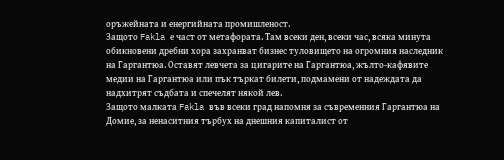оръжейната и енергийната промишленост.
Защото Fakla е част от метафората. Там всеки ден, всеки час, всяка минута обикновени дребни хора захранват бизнес туловището на огромния наследник на Гаргантюа. Оставят левчета за цигарите на Гаргантюа, жълто-кафявите медии на Гаргантюа или пък търкат билети, подмамени от надеждата да надхитрят съдбата и спечелят някой лев.
Защото малката Fakla във всеки град напомня за съвременния Гаргантюа на Домие, за ненаситния търбух на днешния капиталист от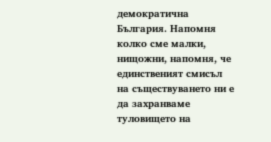демократична България. Напомня колко сме малки, нищожни, напомня, че единственият смисъл на съществуването ни е да захранваме туловището на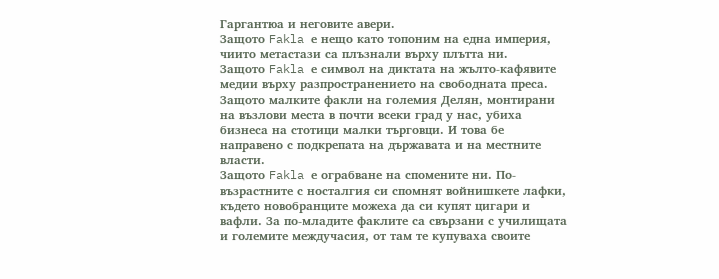Гаргантюа и неговите авери.
Защото Fakla е нещо като топоним на една империя, чиито метастази са плъзнали върху плътта ни.
Защото Fakla е символ на диктата на жълто-кафявите медии върху разпространението на свободната преса.
Защото малките факли на големия Делян, монтирани на възлови места в почти всеки град у нас, убиха бизнеса на стотици малки търговци. И това бе направено с подкрепата на държавата и на местните власти.
Защото Fakla е ограбване на спомените ни. По-възрастните с носталгия си спомнят войнишкете лафки, където новобранците можеха да си купят цигари и вафли. За по-младите факлите са свързани с училищата и големите междучасия, от там те купуваха своите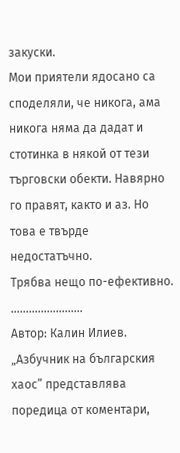закуски.
Мои приятели ядосано са споделяли, че никога, ама никога няма да дадат и стотинка в някой от тези търговски обекти. Навярно го правят, както и аз. Но това е твърде недостатъчно.
Трябва нещо по-ефективно.
……………………
Автор: Калин Илиев.
„Азбучник на българския хаос” представлява поредица от коментари,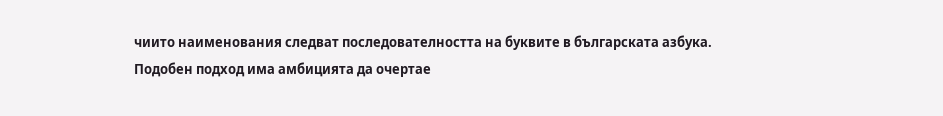чиито наименования следват последователността на буквите в българската азбука. Подобен подход има амбицията да очертае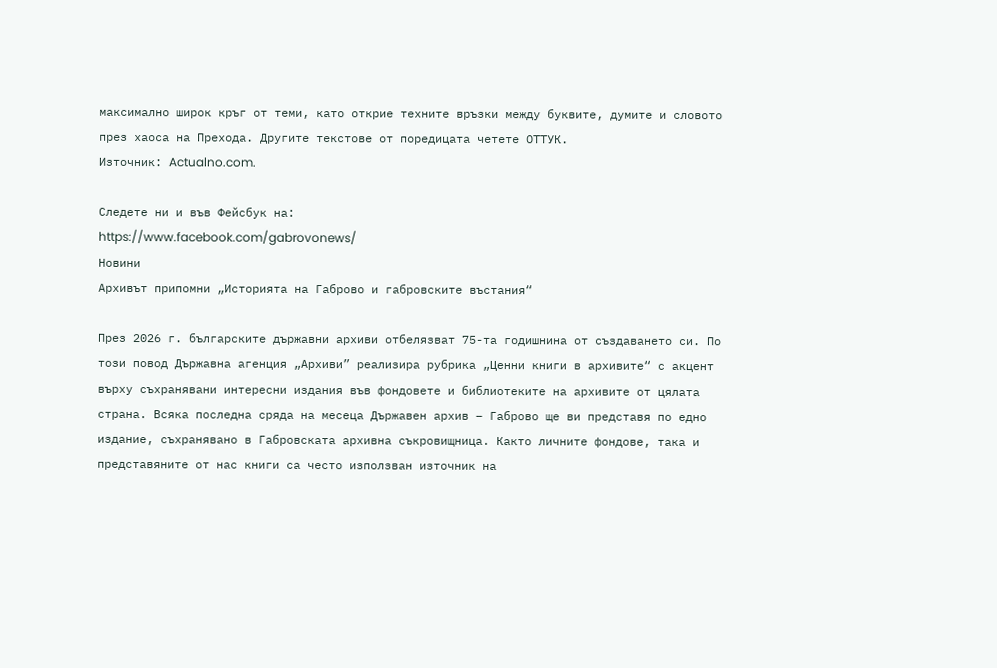максимално широк кръг от теми, като открие техните връзки между буквите, думите и словото през хаоса на Прехода. Другите текстове от поредицата четете ОТТУК.
Източник: Actualno.com.

Следете ни и във Фейсбук на:
https://www.facebook.com/gabrovonews/
Новини
Архивът припомни „Историята на Габрово и габровските въстания“

През 2026 г. българските държавни архиви отбелязват 75-та годишнина от създаването си. По този повод Държавна агенция „Архиви” реализира рубрика „Ценни книги в архивите“ с акцент върху съхранявани интересни издания във фондовете и библиотеките на архивите от цялата страна. Всяка последна сряда на месеца Държавен архив – Габрово ще ви представя по едно издание, съхранявано в Габровската архивна съкровищница. Както личните фондове, така и представяните от нас книги са често използван източник на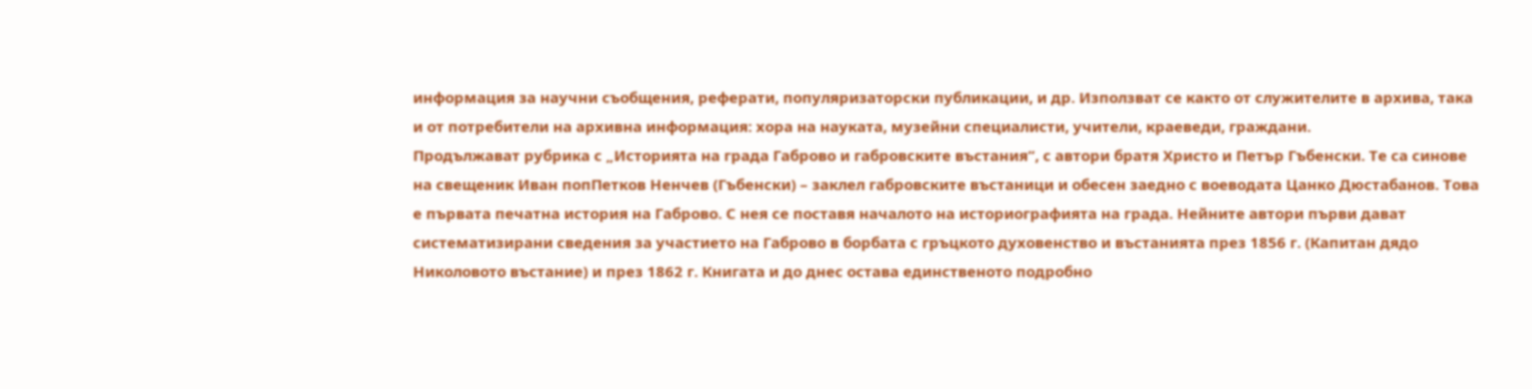информация за научни съобщения, реферати, популяризаторски публикации, и др. Използват се както от служителите в архива, така и от потребители на архивна информация: хора на науката, музейни специалисти, учители, краеведи, граждани.
Продължават рубрика с „Историята на града Габрово и габровските въстания“, с автори братя Христо и Петър Гъбенски. Те са синове на свещеник Иван попПетков Ненчев (Гъбенски) – заклел габровските въстаници и обесен заедно с воеводата Цанко Дюстабанов. Това е първата печатна история на Габрово. С нея се поставя началото на историографията на града. Нейните автори първи дават систематизирани сведения за участието на Габрово в борбата с гръцкото духовенство и въстанията през 1856 г. (Капитан дядо Николовото въстание) и през 1862 г. Книгата и до днес остава единственото подробно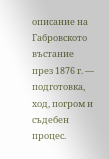описание на Габровското въстание през 1876 г. — подготовка, ход, погром и съдебен процес.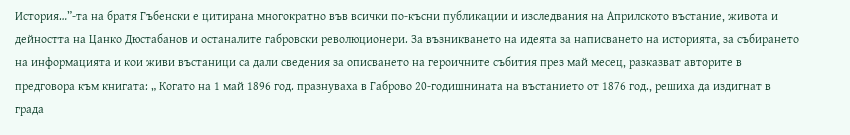История…”-та на братя Гъбенски е цитирана многократно във всички по-късни публикации и изследвания на Априлското въстание, живота и дейността на Цанко Дюстабанов и останалите габровски революционери. За възникването на идеята за написването на историята, за събирането на информацията и кои живи въстаници са дали сведения за описването на героичните събития през май месец, разказват авторите в предговора към книгата: „ Когато на 1 май 1896 год. празнуваха в Габрово 20-годишнината на въстанието от 1876 год., решиха да издигнат в града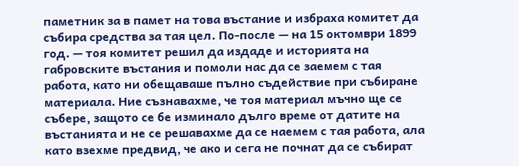паметник за в памет на това въстание и избраха комитет да събира средства за тая цел. По-после — на 15 октомври 1899 год. — тоя комитет решил да издаде и историята на габровските въстания и помоли нас да се заемем с тая работа, като ни обещаваше пълно съдействие при събиране материала. Ние съзнавахме, че тоя материал мъчно ще се събере, защото се бе изминало дълго време от датите на въстанията и не се решавахме да се наемем с тая работа, ала като взехме предвид, че ако и сега не почнат да се събират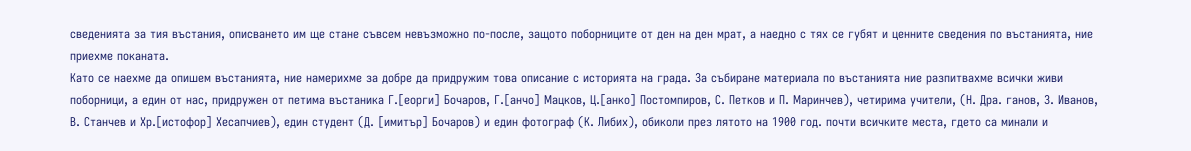сведенията за тия въстания, описването им ще стане съвсем невъзможно по-после, защото поборниците от ден на ден мрат, а наедно с тях се губят и ценните сведения по въстанията, ние приехме поканата.
Като се наехме да опишем въстанията, ние намерихме за добре да придружим това описание с историята на града. За събиране материала по въстанията ние разпитвахме всички живи поборници, а един от нас, придружен от петима въстаника Г.[еорги] Бочаров, Г.[анчо] Мацков, Ц.[анко] Постомпиров, С. Петков и П. Маринчев), четирима учители, (Н. Дра. ганов, З. Иванов, В. Станчев и Хр.[истофор] Хесапчиев), един студент (Д. [имитър] Бочаров) и един фотограф (К. Либих), обиколи през лятото на 1900 год. почти всичките места, гдето са минали и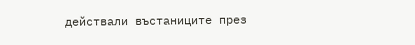действали въстаниците през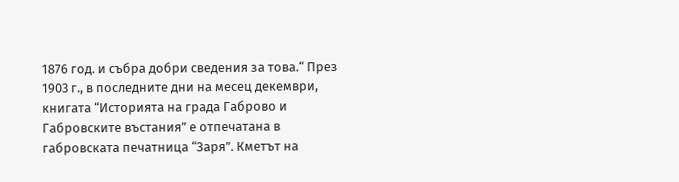1876 год. и събра добри сведения за това.“ През 1903 г., в последните дни на месец декември, книгата “Историята на града Габрово и Габровските въстания” е отпечатана в габровската печатница “Заря”. Кметът на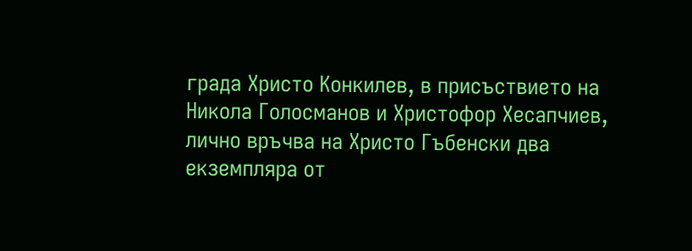града Христо Конкилев, в присъствието на Никола Голосманов и Христофор Хесапчиев, лично връчва на Христо Гъбенски два екземпляра от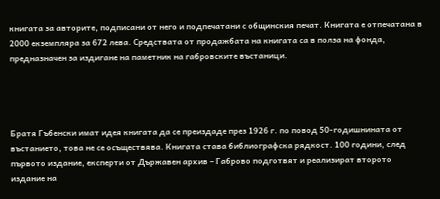книгата за авторите, подписани от него и подпечатани с общинския печат. Книгата е отпечатана в 2000 екземпляра за 672 лева. Средствата от продажбата на книгата са в полза на фонда, предназначен за издигане на паметник на габровските въстаници.




Братя Гъбенски имат идея книгата да се преиздаде през 1926 г. по повод 50-годишнината от въстанието, това не се осъществява. Книгата става библиографска рядкост. 100 години, след първото издание, експерти от Държавен архив – Габрово подготвят и реализират второто издание на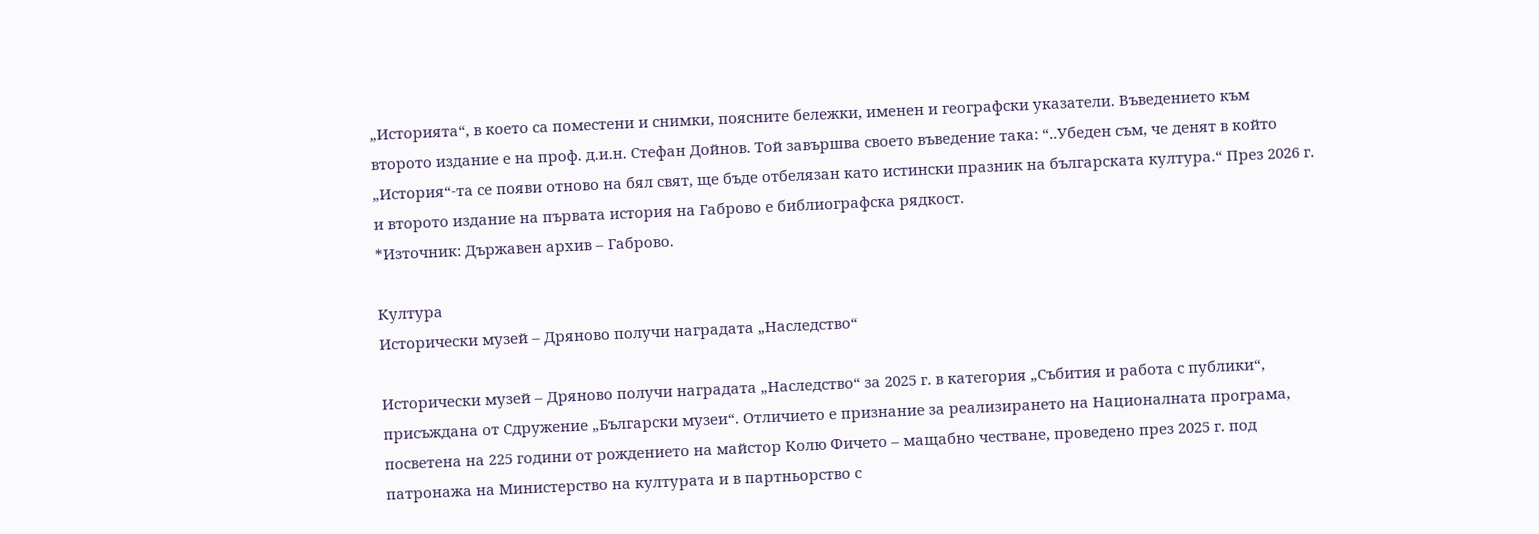„Историята“, в което са поместени и снимки, поясните бележки, именен и географски указатели. Въведението към второто издание е на проф. д.и.н. Стефан Дойнов. Той завършва своето въведение така: “..Убеден съм, че денят в който „История“-та се появи отново на бял свят, ще бъде отбелязан като истински празник на българската култура.“ През 2026 г. и второто издание на първата история на Габрово е библиографска рядкост.
*Източник: Държавен архив – Габрово.

Култура
Исторически музей – Дряново получи наградата „Наследство“

Исторически музей – Дряново получи наградата „Наследство“ за 2025 г. в категория „Събития и работа с публики“, присъждана от Сдружение „Български музеи“. Отличието е признание за реализирането на Националната програма, посветена на 225 години от рождението на майстор Колю Фичето – мащабно честване, проведено през 2025 г. под патронажа на Министерство на културата и в партньорство с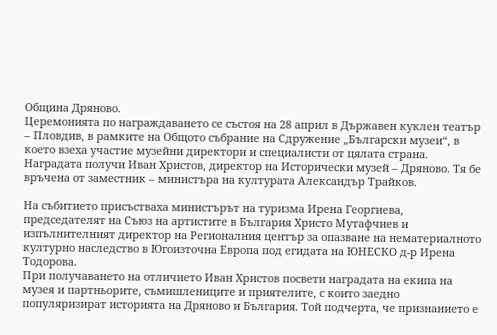Община Дряново.
Церемонията по награждаването се състоя на 28 април в Държавен куклен театър – Пловдив, в рамките на Общото събрание на Сдружение „Български музеи“, в което взеха участие музейни директори и специалисти от цялата страна. Наградата получи Иван Христов, директор на Исторически музей – Дряново. Тя бе връчена от заместник – министъра на културата Александър Трайков.

На събитието присъстваха министърът на туризма Ирена Георгиева, председателят на Съюз на артистите в България Христо Мутафчиев и изпълнителният директор на Регионалния център за опазване на нематериалното културно наследство в Югоизточна Европа под егидата на ЮНЕСКО д-р Ирена Тодорова.
При получаването на отличието Иван Христов посвети наградата на екипа на музея и партньорите, съмишлениците и приятелите, с които заедно популяризират историята на Дряново и България. Той подчерта, че признанието е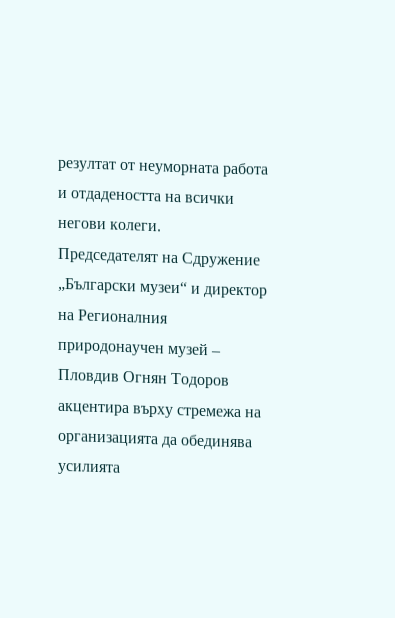резултат от неуморната работа и отдадеността на всички негови колеги.
Председателят на Сдружение „Български музеи“ и директор на Регионалния природонаучен музей – Пловдив Огнян Тодоров акцентира върху стремежа на организацията да обединява усилията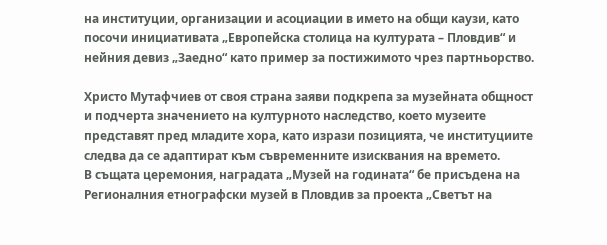на институции, организации и асоциации в името на общи каузи, като посочи инициативата „Европейска столица на културата – Пловдив“ и нейния девиз „Заедно“ като пример за постижимото чрез партньорство.

Христо Мутафчиев от своя страна заяви подкрепа за музейната общност и подчерта значението на културното наследство, което музеите представят пред младите хора, като изрази позицията, че институциите следва да се адаптират към съвременните изисквания на времето.
В същата церемония, наградата „Музей на годината“ бе присъдена на Регионалния етнографски музей в Пловдив за проекта „Светът на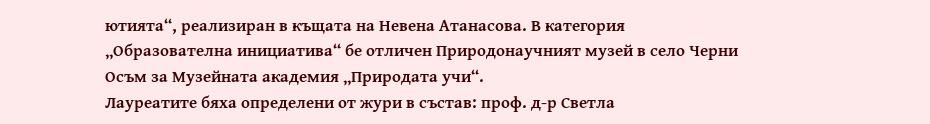ютията“, реализиран в къщата на Невена Атанасова. В категория „Образователна инициатива“ бе отличен Природонаучният музей в село Черни Осъм за Музейната академия „Природата учи“.
Лауреатите бяха определени от жури в състав: проф. д-р Светла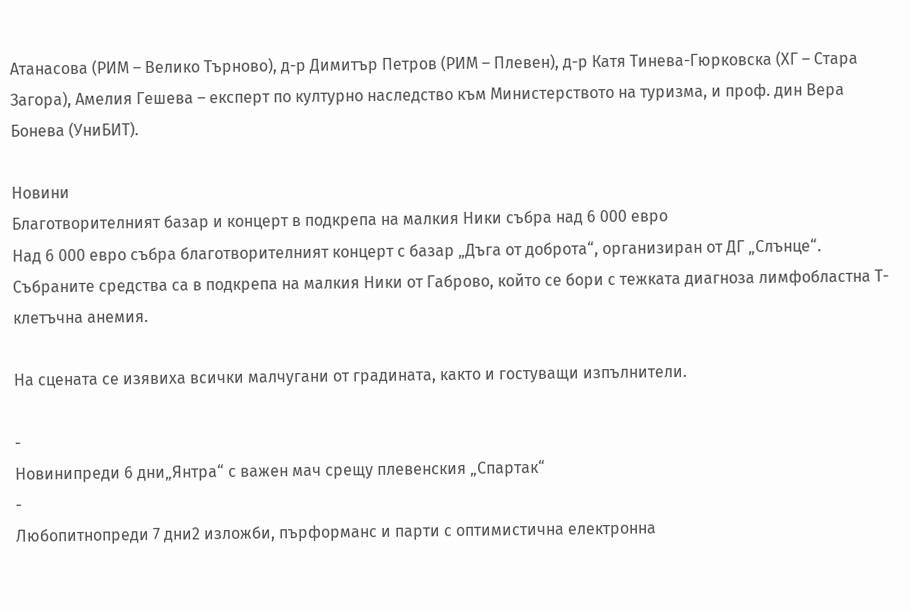Атанасова (РИМ – Велико Търново), д-р Димитър Петров (РИМ – Плевен), д-р Катя Тинева-Гюрковска (ХГ – Стара Загора), Амелия Гешева – експерт по културно наследство към Министерството на туризма, и проф. дин Вера Бонева (УниБИТ).

Новини
Благотворителният базар и концерт в подкрепа на малкия Ники събра над 6 000 евро
Над 6 000 евро събра благотворителният концерт с базар „Дъга от доброта“, организиран от ДГ „Слънце“.
Събраните средства са в подкрепа на малкия Ники от Габрово, който се бори с тежката диагноза лимфобластна Т- клетъчна анемия.

На сцената се изявиха всички малчугани от градината, както и гостуващи изпълнители.

-
Новинипреди 6 дни„Янтра“ с важен мач срещу плевенския „Спартак“
-
Любопитнопреди 7 дни2 изложби, пърформанс и парти с оптимистична електронна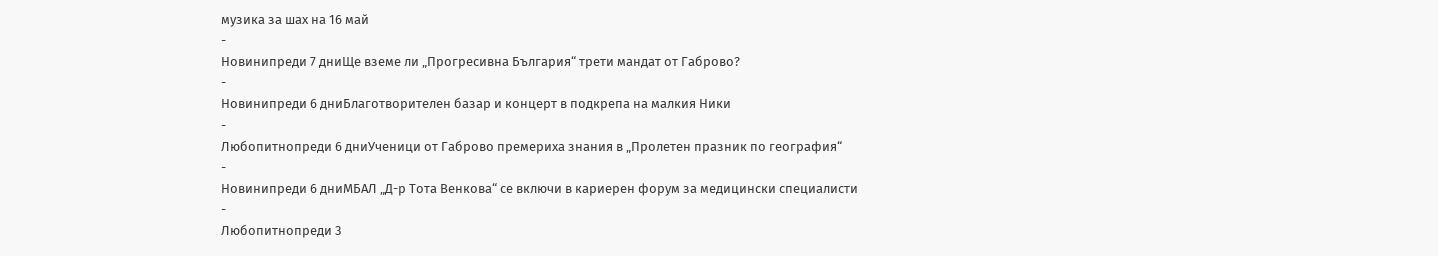музика за шах на 16 май
-
Новинипреди 7 дниЩе вземе ли „Прогресивна България“ трети мандат от Габрово?
-
Новинипреди 6 дниБлаготворителен базар и концерт в подкрепа на малкия Ники
-
Любопитнопреди 6 дниУченици от Габрово премериха знания в „Пролетен празник по география“
-
Новинипреди 6 дниМБАЛ „Д-р Тота Венкова“ се включи в кариерен форум за медицински специалисти
-
Любопитнопреди 3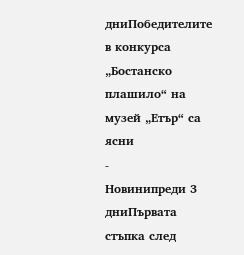дниПобедителите в конкурса „Бостанско плашило“ на музей „Етър“ са ясни
-
Новинипреди 3 дниПървата стъпка след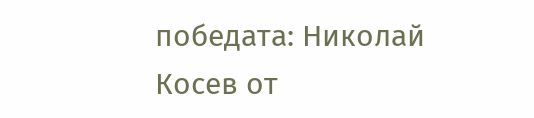победата: Николай Косев от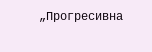„Прогресивна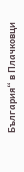България“ в Плачковци